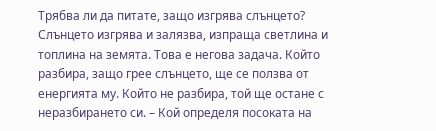Трябва ли да питате, защо изгрява слънцето? Слънцето изгрява и залязва, изпраща светлина и топлина на земята. Това е негова задача. Който разбира, защо грее слънцето, ще се ползва от енергията му. Който не разбира, той ще остане с неразбирането си. – Кой определя посоката на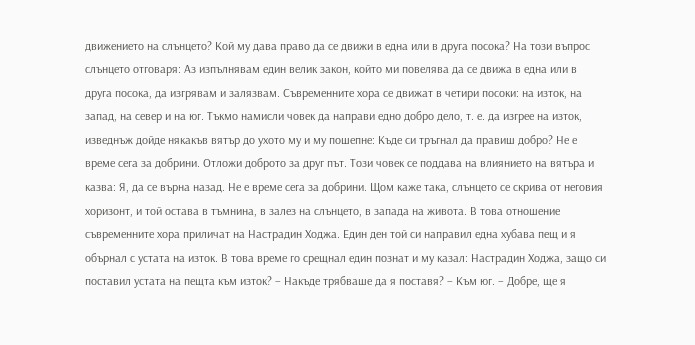движението на слънцето? Кой му дава право да се движи в една или в друга посока? На този въпрос слънцето отговаря: Аз изпълнявам един велик закон, който ми повелява да се движа в една или в друга посока, да изгрявам и залязвам. Съвременните хора се движат в четири посоки: на изток, на запад, на север и на юг. Тъкмо намисли човек да направи едно добро дело, т. е. да изгрее на изток, изведнъж дойде някакъв вятър до ухото му и му пошепне: Къде си тръгнал да правиш добро? Не е време сега за добрини. Отложи доброто за друг път. Този човек се поддава на влиянието на вятъра и казва: Я, да се върна назад. Не е време сега за добрини. Щом каже така, слънцето се скрива от неговия хоризонт, и той остава в тъмнина, в залез на слънцето, в запада на живота. В това отношение съвременните хора приличат на Настрадин Ходжа. Един ден той си направил една хубава пещ и я обърнал с устата на изток. В това време го срещнал един познат и му казал: Настрадин Ходжа, защо си поставил устата на пещта към изток? – Накъде трябваше да я поставя? – Към юг. – Добре, ще я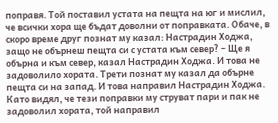поправя. Той поставил устата на пещта на юг и мислил, че всички хора ще бъдат доволни от поправката. Обаче, в скоро време друг познат му казал: Настрадин Ходжа, защо не обърнеш пещта си с устата към север? – Ще я обърна и към север, казал Настрадин Ходжа. И това не задоволило хората. Трети познат му казал да обърне пещта си на запад. И това направил Настрадин Ходжа. Като видял, че тези поправки му струват пари и пак не задоволил хората, той направил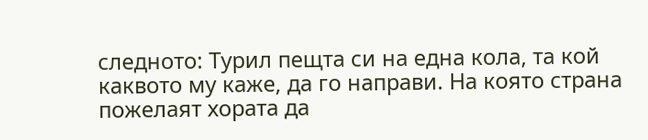следното: Турил пещта си на една кола, та кой каквото му каже, да го направи. На която страна пожелаят хората да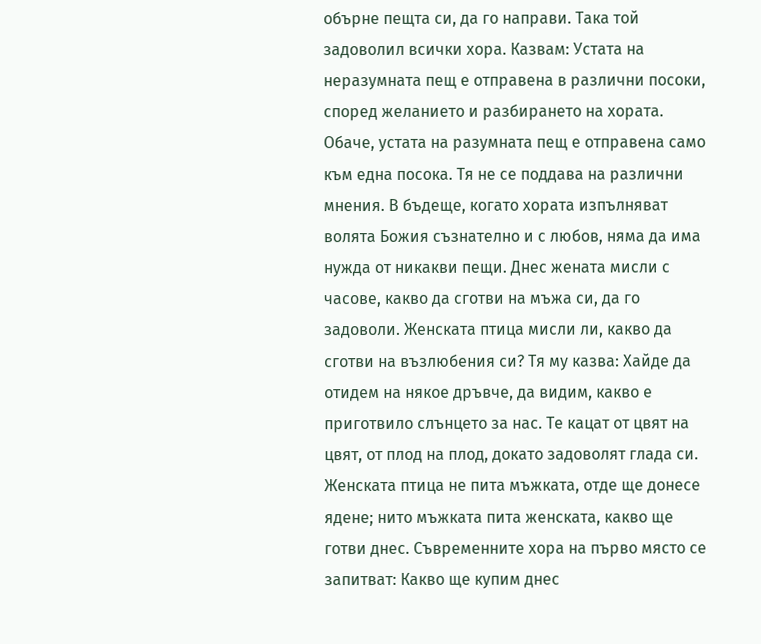обърне пещта си, да го направи. Така той задоволил всички хора. Казвам: Устата на неразумната пещ е отправена в различни посоки, според желанието и разбирането на хората. Обаче, устата на разумната пещ е отправена само към една посока. Тя не се поддава на различни мнения. В бъдеще, когато хората изпълняват волята Божия съзнателно и с любов, няма да има нужда от никакви пещи. Днес жената мисли с часове, какво да сготви на мъжа си, да го задоволи. Женската птица мисли ли, какво да сготви на възлюбения си? Тя му казва: Хайде да отидем на някое дръвче, да видим, какво е приготвило слънцето за нас. Те кацат от цвят на цвят, от плод на плод, докато задоволят глада си. Женската птица не пита мъжката, отде ще донесе ядене; нито мъжката пита женската, какво ще готви днес. Съвременните хора на първо място се запитват: Какво ще купим днес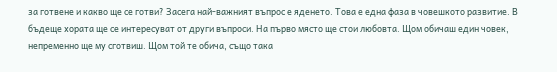за готвене и какво ще се готви? Засега най-важният въпрос е яденето. Това е една фаза в човешкото развитие. В бъдеще хората ще се интересуват от други въпроси. На първо място ще стои любовта. Щом обичаш един човек, непременно ще му сготвиш. Щом той те обича, също така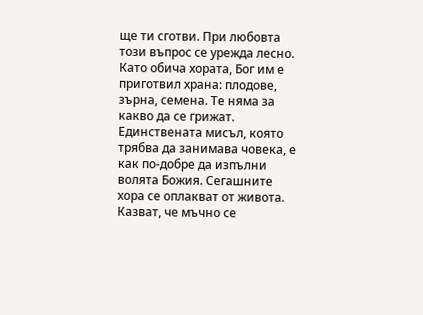ще ти сготви. При любовта този въпрос се урежда лесно. Като обича хората, Бог им е приготвил храна: плодове, зърна, семена. Те няма за какво да се грижат. Единствената мисъл, която трябва да занимава човека, е как по-добре да изпълни волята Божия. Сегашните хора се оплакват от живота. Казват, че мъчно се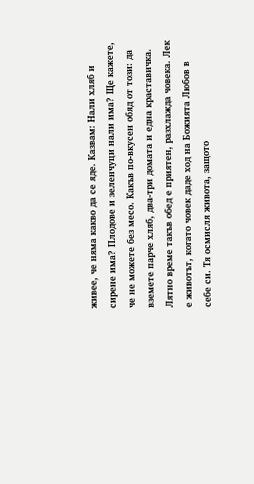живее, че няма какво да се яде. Казвам: Нали хляб и сирене има? Плодове и зеленчуци нали има? Ще кажете, че не можете без месо. Какъв по-вкусен обяд от този: да вземете парче хляб, два-три домата и една краставичка. Лятно време такъв обед е приятен, разхлажда човека. Лек е животът, когато човек даде ход на Божията Любов в себе си. Тя осмисля живота, защото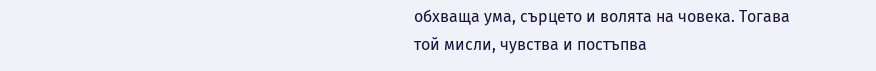обхваща ума, сърцето и волята на човека. Тогава той мисли, чувства и постъпва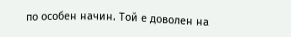по особен начин. Той е доволен на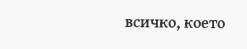всичко, което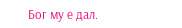Бог му е дал.